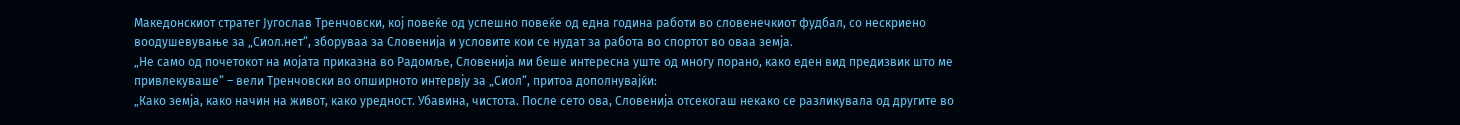Македонскиот стратег Југослав Тренчовски, кој повеќе од успешно повеќе од една година работи во словенечкиот фудбал, со нескриено воодушевување за „Сиол.нет“, зборуваа за Словенија и условите кои се нудат за работа во спортот во оваа земја.
„Не само од почетокот на мојата приказна во Радомље, Словенија ми беше интересна уште од многу порано, како еден вид предизвик што ме привлекуваше“ – вели Тренчовски во опширното интервју за „Сиол“, притоа дополнувајќи:
„Како земја, како начин на живот, како уредност. Убавина, чистота. После сето ова, Словенија отсекогаш некако се разликувала од другите во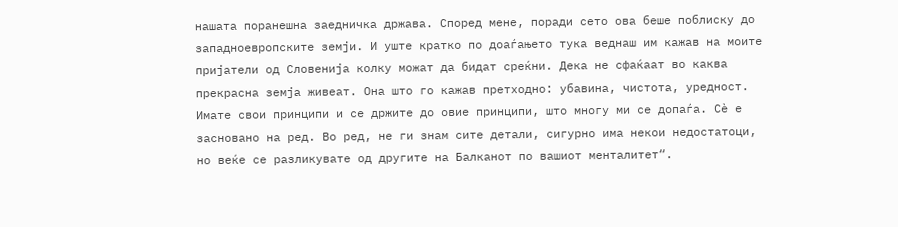нашата поранешна заедничка држава. Според мене, поради сето ова беше поблиску до западноевропските земји. И уште кратко по доаѓањето тука веднаш им кажав на моите пријатели од Словенија колку можат да бидат среќни. Дека не сфаќаат во каква прекрасна земја живеат. Она што го кажав претходно: убавина, чистота, уредност. Имате свои принципи и се држите до овие принципи, што многу ми се допаѓа. Сè е засновано на ред. Во ред, не ги знам сите детали, сигурно има некои недостатоци, но веќе се разликувате од другите на Балканот по вашиот менталитет“.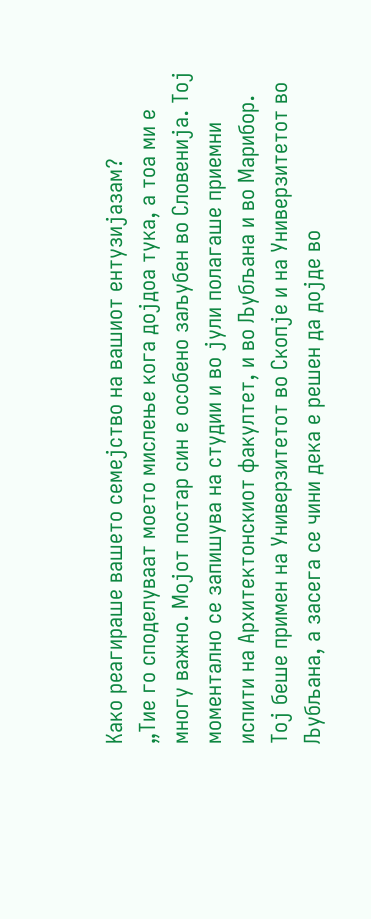Како реагираше вашето семејство на вашиот ентузијазам?
„Тие го споделуваат моето мислење кога дојдоа тука, а тоа ми е многу важно. Мојот постар син е особено заљубен во Словенија. Тој моментално се запишува на студии и во јули полагаше приемни испити на Архитектонскиот факултет, и во Љубљана и во Марибор. Тој беше примен на Универзитетот во Скопје и на Универзитетот во Љубљана, а засега се чини дека е решен да дојде во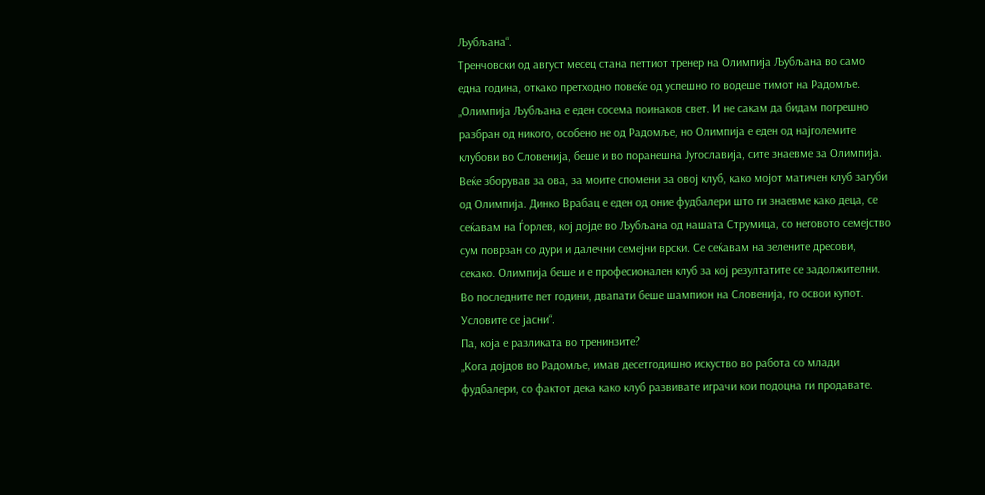Љубљана“.
Тренчовски од август месец стана петтиот тренер на Олимпија Љубљана во само една година, откако претходно повеќе од успешно го водеше тимот на Радомље.
„Олимпија Љубљана е еден сосема поинаков свет. И не сакам да бидам погрешно разбран од никого, особено не од Радомље, но Олимпија е еден од најголемите клубови во Словенија, беше и во поранешна Југославија, сите знаевме за Олимпија. Веќе зборував за ова, за моите спомени за овој клуб, како мојот матичен клуб загуби од Олимпија. Динко Врабац е еден од оние фудбалери што ги знаевме како деца, се сеќавам на Ѓорлев, кој дојде во Љубљана од нашата Струмица, со неговото семејство сум поврзан со дури и далечни семејни врски. Се сеќавам на зелените дресови, секако. Олимпија беше и е професионален клуб за кој резултатите се задолжителни. Во последните пет години, двапати беше шампион на Словенија, го освои купот. Условите се јасни“.
Па, која е разликата во тренинзите?
„Кога дојдов во Радомље, имав десетгодишно искуство во работа со млади фудбалери, со фактот дека како клуб развивате играчи кои подоцна ги продавате.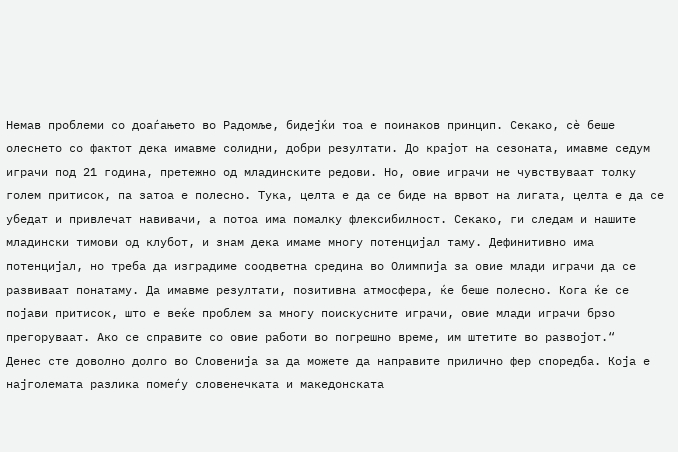Немав проблеми со доаѓањето во Радомље, бидејќи тоа е поинаков принцип. Секако, сè беше олеснето со фактот дека имавме солидни, добри резултати. До крајот на сезоната, имавме седум играчи под 21 година, претежно од младинските редови. Но, овие играчи не чувствуваат толку голем притисок, па затоа е полесно. Тука, целта е да се биде на врвот на лигата, целта е да се убедат и привлечат навивачи, а потоа има помалку флексибилност. Секако, ги следам и нашите младински тимови од клубот, и знам дека имаме многу потенцијал таму. Дефинитивно има потенцијал, но треба да изградиме соодветна средина во Олимпија за овие млади играчи да се развиваат понатаму. Да имавме резултати, позитивна атмосфера, ќе беше полесно. Кога ќе се појави притисок, што е веќе проблем за многу поискусните играчи, овие млади играчи брзо прегоруваат. Ако се справите со овие работи во погрешно време, им штетите во развојот.“
Денес сте доволно долго во Словенија за да можете да направите прилично фер споредба. Која е најголемата разлика помеѓу словенечката и македонската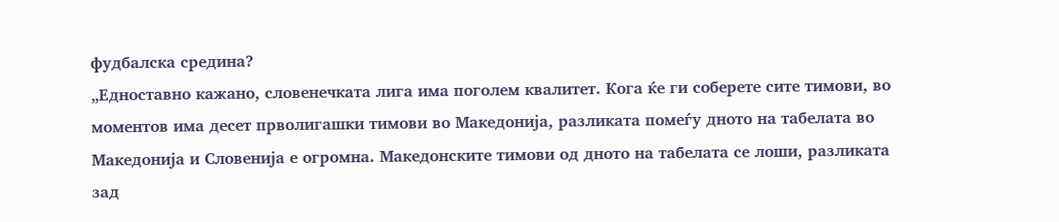фудбалска средина?
„Едноставно кажано, словенечката лига има поголем квалитет. Кога ќе ги соберете сите тимови, во моментов има десет прволигашки тимови во Македонија, разликата помеѓу дното на табелата во Македонија и Словенија е огромна. Македонските тимови од дното на табелата се лоши, разликата зад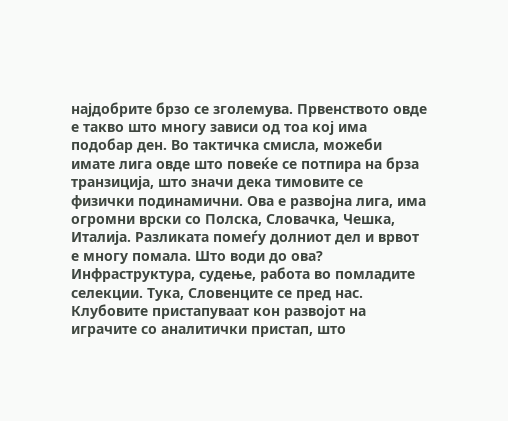најдобрите брзо се зголемува. Првенството овде е такво што многу зависи од тоа кој има подобар ден. Во тактичка смисла, можеби имате лига овде што повеќе се потпира на брза транзиција, што значи дека тимовите се физички подинамични. Ова е развојна лига, има огромни врски со Полска, Словачка, Чешка, Италија. Разликата помеѓу долниот дел и врвот е многу помала. Што води до ова? Инфраструктура, судење, работа во помладите селекции. Тука, Словенците се пред нас. Клубовите пристапуваат кон развојот на играчите со аналитички пристап, што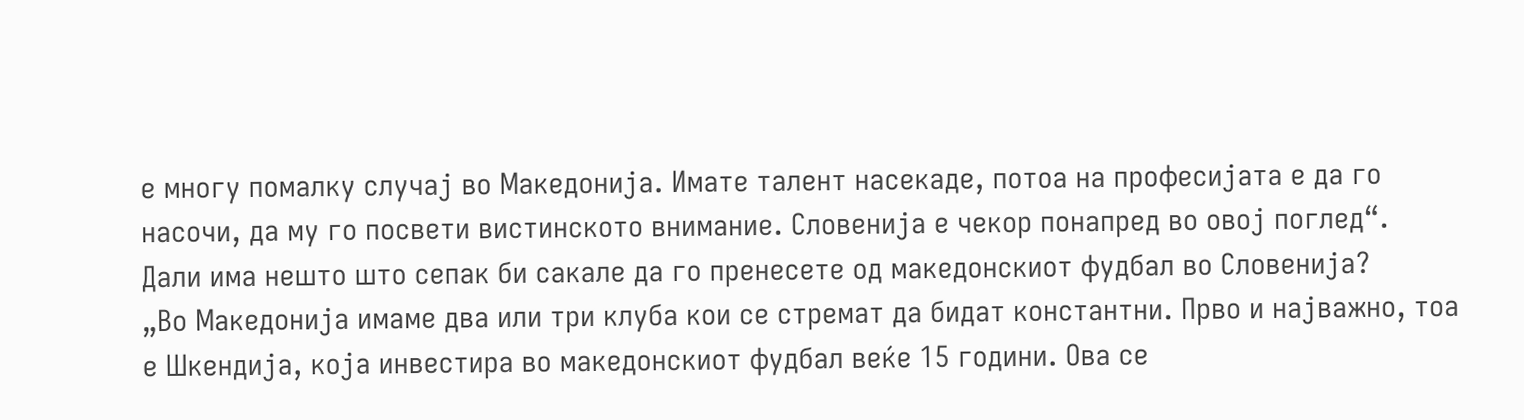е многу помалку случај во Македонија. Имате талент насекаде, потоа на професијата е да го насочи, да му го посвети вистинското внимание. Словенија е чекор понапред во овој поглед“.
Дали има нешто што сепак би сакале да го пренесете од македонскиот фудбал во Словенија?
„Во Македонија имаме два или три клуба кои се стремат да бидат константни. Прво и најважно, тоа е Шкендија, која инвестира во македонскиот фудбал веќе 15 години. Ова се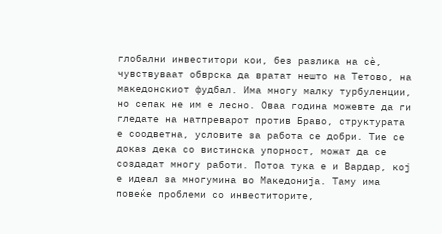глобални инвеститори кои, без разлика на сè, чувствуваат обврска да вратат нешто на Тетово, на македонскиот фудбал. Има многу малку турбуленции, но сепак не им е лесно. Оваа година можевте да ги гледате на натпреварот против Браво, структурата е соодветна, условите за работа се добри. Тие се доказ дека со вистинска упорност, можат да се создадат многу работи. Потоа тука е и Вардар, кој е идеал за многумина во Македонија. Таму има повеќе проблеми со инвеститорите,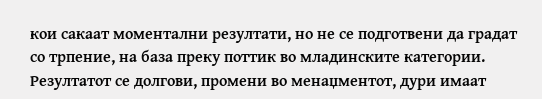кои сакаат моментални резултати, но не се подготвени да градат со трпение, на база преку поттик во младинските категории. Резултатот се долгови, промени во менаџментот, дури имаат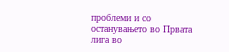проблеми и со останувањето во Првата лига во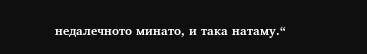недалечното минато, и така натаму.“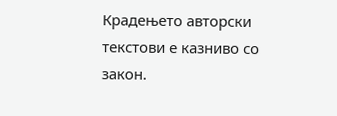Крадењето авторски текстови е казниво со закон.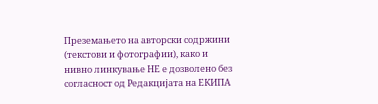Преземањето на авторски содржини (текстови и фотографии), како и нивно линкување НЕ е дозволено без согласност од Редакцијата на ЕКИПА